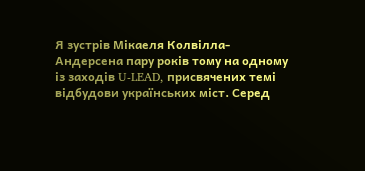Я зустрів Мікаеля Колвілла-Андерсена пару років тому на одному із заходів U-LEAD, присвячених темі відбудови українських міст. Серед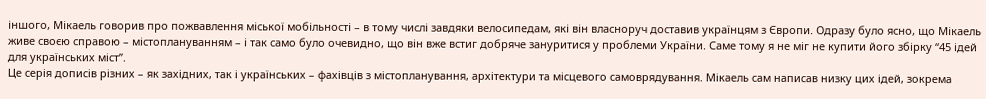іншого, Мікаель говорив про пожвавлення міської мобільності – в тому числі завдяки велосипедам, які він власноруч доставив українцям з Європи. Одразу було ясно, що Мікаель живе своєю справою – містоплануванням – і так само було очевидно, що він вже встиг добряче зануритися у проблеми України. Саме тому я не міг не купити його збірку “45 ідей для українських міст”.
Це серія дописів різних – як західних, так і українських – фахівців з містопланування, архітектури та місцевого самоврядування. Мікаель сам написав низку цих ідей, зокрема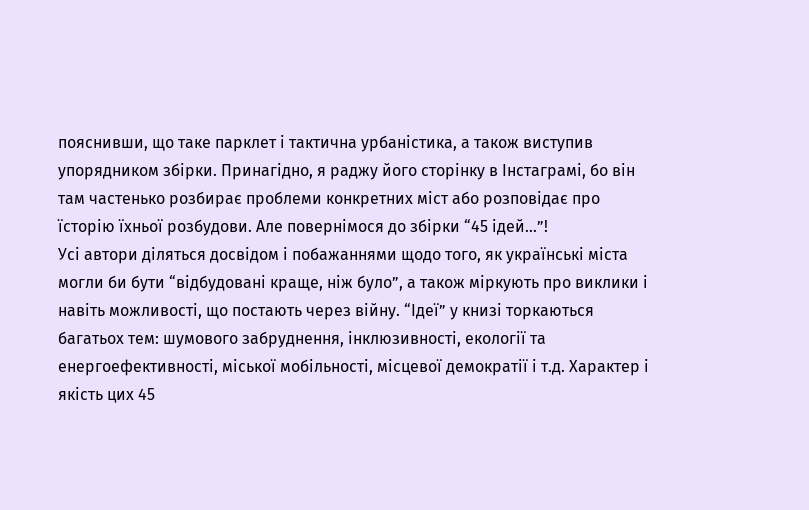пояснивши, що таке парклет і тактична урбаністика, а також виступив упорядником збірки. Принагідно, я раджу його сторінку в Інстаграмі, бо він там частенько розбирає проблеми конкретних міст або розповідає про їсторію їхньої розбудови. Але повернімося до збірки “45 ідей…”!
Усі автори діляться досвідом і побажаннями щодо того, як українські міста могли би бути “відбудовані краще, ніж було”, а також міркують про виклики і навіть можливості, що постають через війну. “Ідеї” у книзі торкаються багатьох тем: шумового забруднення, інклюзивності, екології та енергоефективності, міської мобільності, місцевої демократії і т.д. Характер і якість цих 45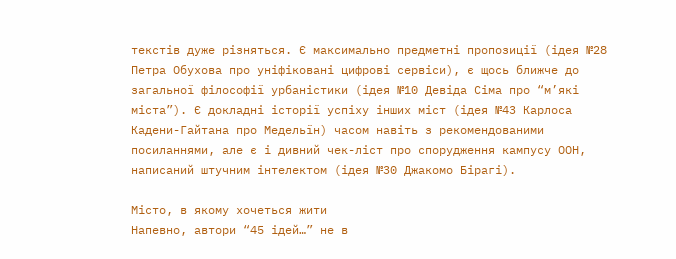текстів дуже різняться. Є максимально предметні пропозиції (ідея №28 Петра Обухова про уніфіковані цифрові сервіси), є щось ближче до загальної філософії урбаністики (ідея №10 Девіда Сіма про “м’які міста”). Є докладні історії успіху інших міст (ідея №43 Карлоса Кадени-Гайтана про Медельїн) часом навіть з рекомендованими посиланнями, але є і дивний чек-ліст про спорудження кампусу ООН, написаний штучним інтелектом (ідея №30 Джакомо Бірагі).

Місто, в якому хочеться жити
Напевно, автори “45 ідей…” не в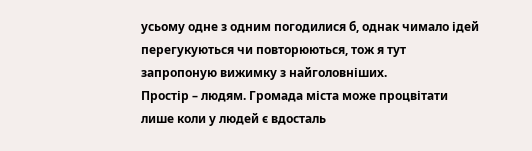усьому одне з одним погодилися б, однак чимало ідей перегукуються чи повторюються, тож я тут запропоную вижимку з найголовніших.
Простір – людям. Громада міста може процвітати лише коли у людей є вдосталь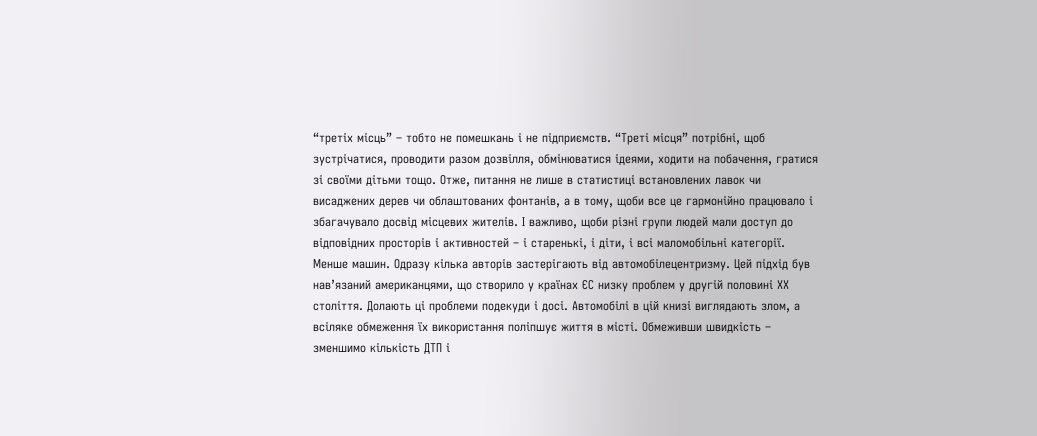“третіх місць” – тобто не помешкань і не підприємств. “Треті місця” потрібні, щоб зустрічатися, проводити разом дозвілля, обмінюватися ідеями, ходити на побачення, гратися зі своїми дітьми тощо. Отже, питання не лише в статистиці встановлених лавок чи висаджених дерев чи облаштованих фонтанів, а в тому, щоби все це гармонійно працювало і збагачувало досвід місцевих жителів. І важливо, щоби різні групи людей мали доступ до відповідних просторів і активностей – і старенькі, і діти, і всі маломобільні категорії.
Менше машин. Одразу кілька авторів застерігають від автомобілецентризму. Цей підхід був нав’язаний американцями, що створило у країнах ЄС низку проблем у другій половині ХХ століття. Долають ці проблеми подекуди і досі. Автомобілі в цій книзі виглядають злом, а всіляке обмеження їх використання поліпшує життя в місті. Обмеживши швидкість – зменшимо кількість ДТП і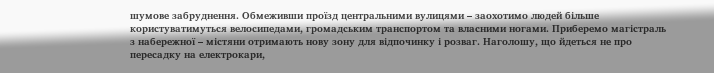шумове забруднення. Обмеживши проїзд центральними вулицями – заохотимо людей більше користуватимуться велосипедами, громадським транспортом та власними ногами. Приберемо магістраль з набережної – містяни отримають нову зону для відпочинку і розваг. Наголошу, що йдеться не про пересадку на електрокари,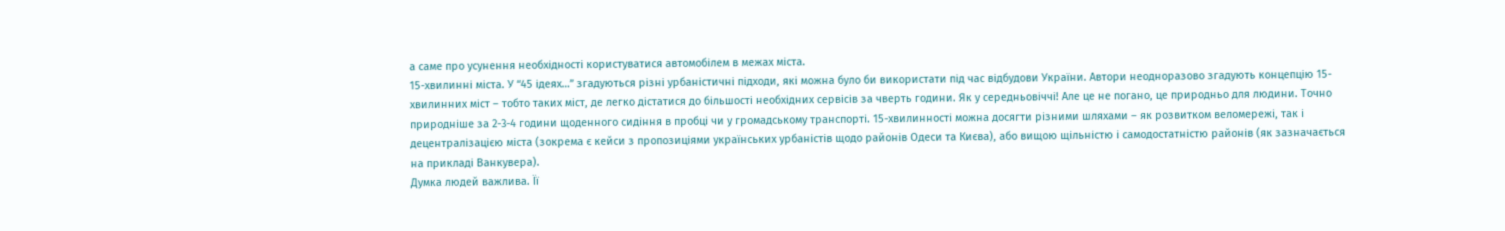а саме про усунення необхідності користуватися автомобілем в межах міста.
15-хвилинні міста. У “45 ідеях…” згадуються різні урбаністичні підходи, які можна було би використати під час відбудови України. Автори неодноразово згадують концепцію 15-хвилинних міст – тобто таких міст, де легко дістатися до більшості необхідних сервісів за чверть години. Як у середньовіччі! Але це не погано, це природньо для людини. Точно природніше за 2-3-4 години щоденного сидіння в пробці чи у громадському транспорті. 15-хвилинності можна досягти різними шляхами – як розвитком веломережі, так і децентралізацією міста (зокрема є кейси з пропозиціями українських урбаністів щодо районів Одеси та Києва), або вищою щільністю і самодостатністю районів (як зазначається на прикладі Ванкувера).
Думка людей важлива. Її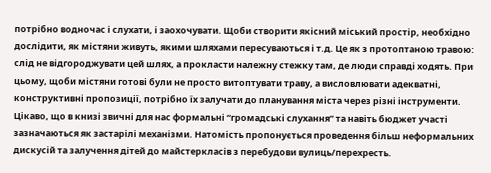потрібно водночас і слухати, і заохочувати. Щоби створити якісний міський простір, необхідно дослідити, як містяни живуть, якими шляхами пересуваються і т.д. Це як з протоптаною травою: слід не відгороджувати цей шлях, а прокласти належну стежку там, де люди справді ходять. При цьому, щоби містяни готові були не просто витоптувати траву, а висловлювати адекватні, конструктивні пропозиції, потрібно їх залучати до планування міста через різні інструменти. Цікаво, що в книзі звичні для нас формальні “громадські слухання” та навіть бюджет участі зазначаються як застарілі механізми. Натомість пропонується проведення більш неформальних дискусій та залучення дітей до майстеркласів з перебудови вулиць/перехресть.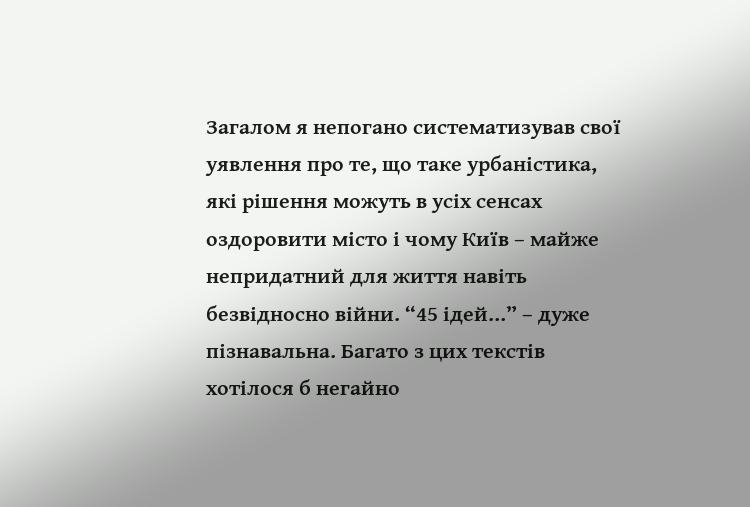Загалом я непогано систематизував свої уявлення про те, що таке урбаністика, які рішення можуть в усіх сенсах оздоровити місто і чому Київ – майже непридатний для життя навіть безвідносно війни. “45 ідей…” – дуже пізнавальна. Багато з цих текстів хотілося б негайно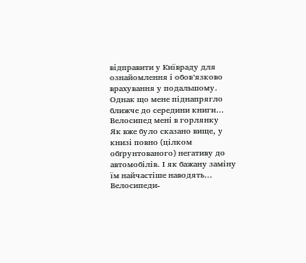відправити у Київраду для ознайомлення і обов’язково врахування у подальшому.
Однак що мене піднапрягло ближче до середини книги…
Велосипед мені в горлянку
Як вже було сказано вище, у книзі повно (цілком обґрунтованого) негативу до автомобілів. І як бажану заміну їм найчастіше наводять…
Велосипеди-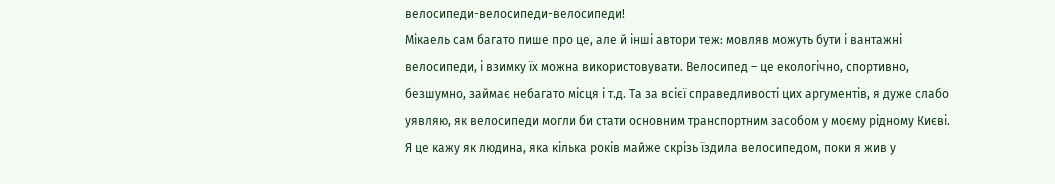велосипеди-велосипеди-велосипеди!
Мікаель сам багато пише про це, але й інші автори теж: мовляв можуть бути і вантажні велосипеди, і взимку їх можна використовувати. Велосипед – це екологічно, спортивно, безшумно, займає небагато місця і т.д. Та за всієї справедливості цих аргументів, я дуже слабо уявляю, як велосипеди могли би стати основним транспортним засобом у моєму рідному Києві. Я це кажу як людина, яка кілька років майже скрізь їздила велосипедом, поки я жив у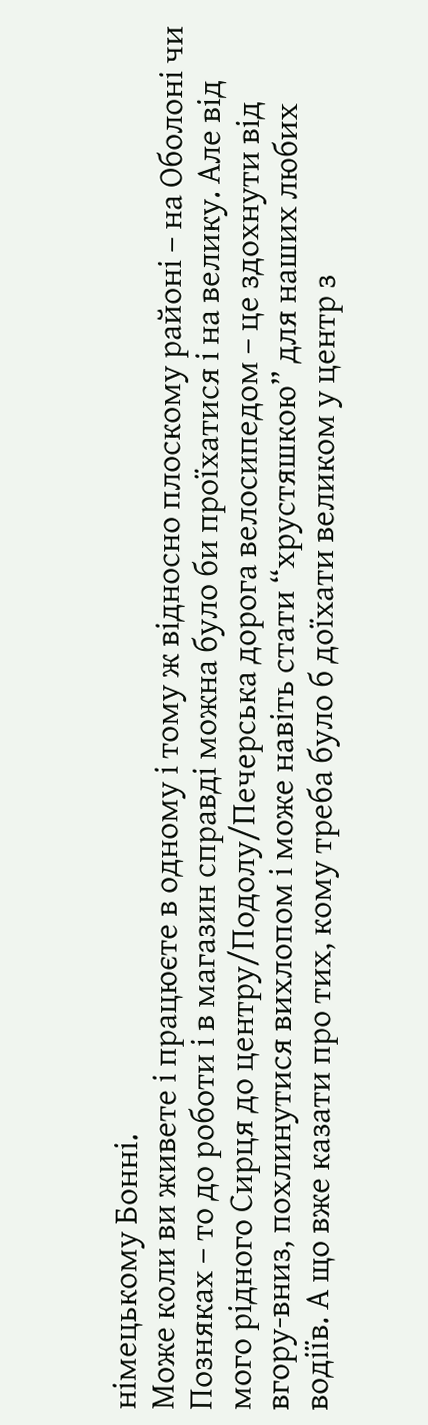німецькому Бонні.
Може коли ви живете і працюєте в одному і тому ж відносно плоскому районі – на Оболоні чи Позняках – то до роботи і в магазин справді можна було би проїхатися і на велику. Але від мого рідного Сирця до центру/Подолу/Печерська дорога велосипедом – це здохнути від вгору-вниз, похлинутися вихлопом і може навіть стати “хрустяшкою” для наших любих водіїв. А що вже казати про тих, кому треба було б доїхати великом у центр з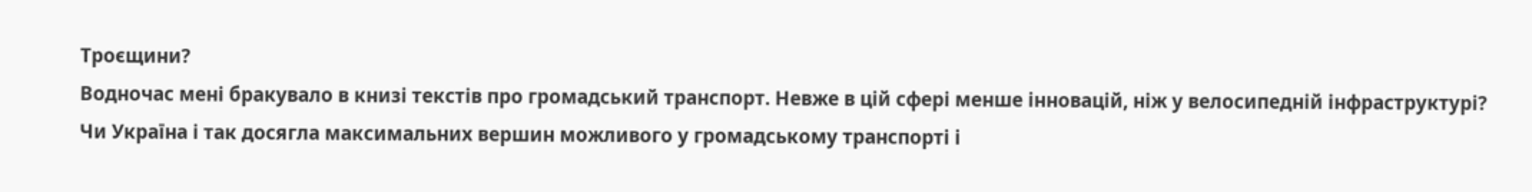Троєщини?
Водночас мені бракувало в книзі текстів про громадський транспорт. Невже в цій сфері менше інновацій, ніж у велосипедній інфраструктурі? Чи Україна і так досягла максимальних вершин можливого у громадському транспорті і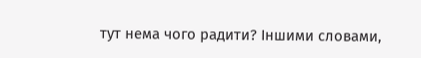тут нема чого радити? Іншими словами,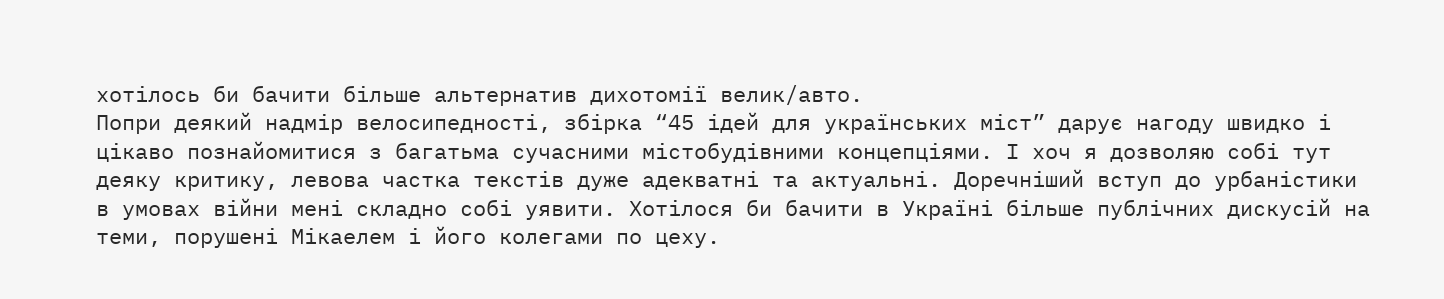хотілось би бачити більше альтернатив дихотомії велик/авто.
Попри деякий надмір велосипедності, збірка “45 ідей для українських міст” дарує нагоду швидко і цікаво познайомитися з багатьма сучасними містобудівними концепціями. І хоч я дозволяю собі тут деяку критику, левова частка текстів дуже адекватні та актуальні. Доречніший вступ до урбаністики в умовах війни мені складно собі уявити. Хотілося би бачити в Україні більше публічних дискусій на теми, порушені Мікаелем і його колегами по цеху.